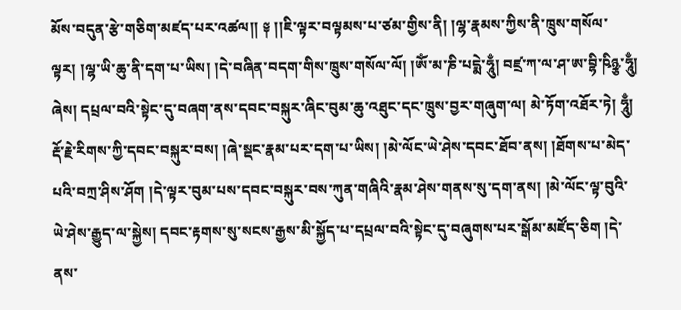མོས་བདུན་རྩེ་གཅིག་མཛད་པར་འཚལ།། ༈ །།ཇི་ལྟར་བལྟམས་པ་ཙམ་གྱིས་ནི། །ལྷ་རྣམས་ཀྱིས་ནི་ཁྲུས་གསོལ་ལྟར། །ལྷ་ཡི་ཆུ་ནི་དག་པ་ཡིས། །དེ་བཞིན་བདག་གིས་ཁྲུས་གསོལ་ལོ། །ཨོཾ་མ་ཎི་པདྨེ་ཧཱུྃ། བཛྲ་ཀ་ལ་ཤ་ཨ་བྷི་ཥིཉྩ་ཧཱུྃ། ཞེས། དཔྲལ་བའི་སྟེང་དུ་བཞག་ནས་དབང་བསྐུར་ཞིང་བུམ་ཆུ་འཐུང་དང་ཁྲུས་བྱར་གཞུག་ལ། མེ་ཏོག་འཐོར་ཏེ། ཧཱུྃ། རྡོ་རྗེ་རིགས་ཀྱི་དབང་བསྐུར་བས། །ཞེ་སྡང་རྣམ་པར་དག་པ་ཡིས། །མེ་ལོང་ཡེ་ཤེས་དབང་ཐོབ་ནས། །ཐོགས་པ་མེད་པའི་བཀྲ་ཤིས་ཤོག །དེ་ལྟར་བུམ་པས་དབང་བསྐུར་བས་ཀུན་གཞིའི་རྣམ་ཤེས་གནས་སུ་དག་ནས། །མེ་ལོང་ལྟ་བུའི་ཡེ་ཤེས་རྒྱུད་ལ་སྐྱེས། དབང་རྟགས་སུ་སངས་རྒྱས་མི་སྐྱོད་པ་དཔྲལ་བའི་སྟེང་དུ་བཞུགས་པར་སྒོམ་མཛོད་ཅིག །དེ་ནས་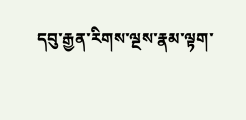དབུ་རྒྱན་རིགས་ལྔས་རྣམ་ལྟག་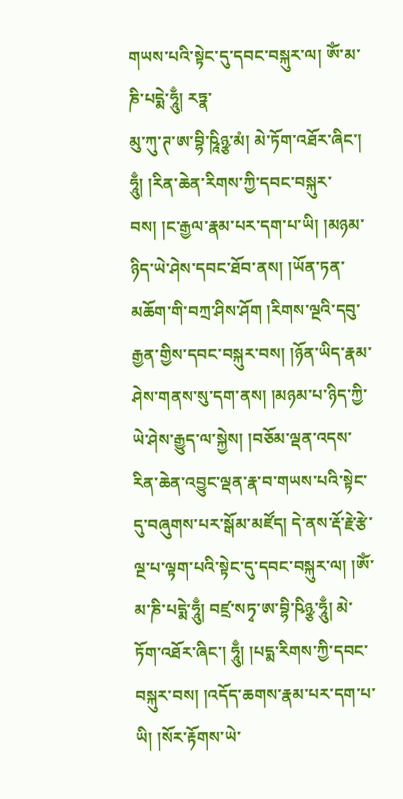གཡས་པའི་སྟེང་དུ་དབང་བསྐུར་ལ། ཨོཾ་མ་ཎི་པདྨེ་ཧཱུྃ། རཏྣ་
མུ་ཀུ་ཊ་ཨ་བྷི་ཥཱིཉྩ་མཾ། མེ་ཏོག་འཐོར་ཞིང་། ཧཱུྃ། །རིན་ཆེན་རིགས་ཀྱི་དབང་བསྐུར་བས། །ང་རྒྱལ་རྣམ་པར་དག་པ་ཡི། །མཉམ་ཉིད་ཡེ་ཤེས་དབང་ཐོབ་ནས། །ཡོན་ཏན་མཆོག་གི་བཀྲ་ཤིས་ཤོག །རིགས་ལྔའི་དབུ་རྒྱན་གྱིས་དབང་བསྐུར་བས། །ཉོན་ཡིད་རྣམ་ཤེས་གནས་སུ་དག་ནས། །མཉམ་པ་ཉིད་ཀྱི་ཡེ་ཤེས་རྒྱུད་ལ་སྐྱེས། །བཅོམ་ལྡན་འདས་རིན་ཆེན་འབྱུང་ལྡན་རྣ་བ་གཡས་པའི་སྟེང་དུ་བཞུགས་པར་སྒོམ་མཛོད། དེ་ནས་རྡོ་རྗེ་རྩེ་ལྔ་པ་ལྟག་པའི་སྟེང་དུ་དབང་བསྐུར་ལ། །ཨོཾ་མ་ཎི་པདྨེ་ཧཱུྃ། བཛྲ་སཏྭ་ཨ་བྷི་ཥིཉྩ་ཧཱུྃ། མེ་ཏོག་འཐོར་ཞིང་། ཧཱུྃ། །པདྨ་རིགས་ཀྱི་དབང་བསྐུར་བས། །འདོད་ཆགས་རྣམ་པར་དག་པ་ཡི། །སོར་རྟོགས་ཡེ་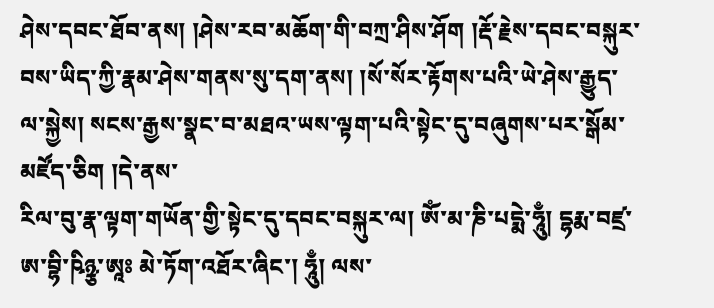ཤེས་དབང་ཐོབ་ནས། །ཤེས་རབ་མཆོག་གི་བཀྲ་ཤིས་ཤོག །རྡོ་རྗེས་དབང་བསྐུར་བས་ཡིད་ཀྱི་རྣམ་ཤེས་གནས་སུ་དག་ནས། །སོ་སོར་རྟོགས་པའི་ཡེ་ཤེས་རྒྱུད་ལ་སྐྱེས། སངས་རྒྱས་སྣང་བ་མཐའ་ཡས་ལྟག་པའི་སྟེང་དུ་བཞུགས་པར་སྒོམ་མཛོད་ཅིག །དེ་ནས་
རིལ་བུ་རྣ་ལྟག་གཡོན་གྱི་སྟེང་དུ་དབང་བསྐུར་ལ། ཨོཾ་མ་ཎི་པདྨེ་ཧཱུྃ། དྷརྨ་བཛྲ་ཨ་བྷི་ཥིཉྩ་ཨཱཿ མེ་ཏོག་འཐོར་ཞིང་། ཧཱུྃ། ལས་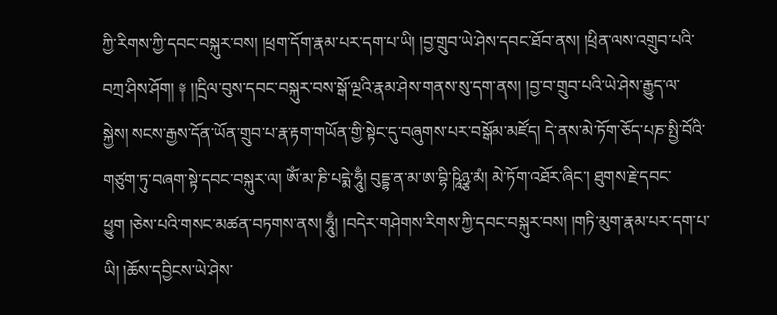ཀྱི་རིགས་ཀྱི་དབང་བསྐུར་བས། །ཕྲག་དོག་རྣམ་པར་དག་པ་ཡི། །བྱ་གྲུབ་ཡེ་ཤེས་དབང་ཐོབ་ནས། །ཕྲིན་ལས་འགྲུབ་པའི་བཀྲ་ཤིས་ཤོག། ༈ །།དྲིལ་བུས་དབང་བསྐུར་བས་སྒོ་ལྔའི་རྣམ་ཤེས་གནས་སུ་དག་ནས། །བྱ་བ་གྲུབ་པའི་ཡེ་ཤེས་རྒྱུད་ལ་སྐྱེས། སངས་རྒྱས་དོན་ཡོན་གྲུབ་པ་རྣ་རྟག་གཡོན་གྱི་སྟེང་དུ་བཞུགས་པར་བསྒོམ་མཛོད། དེ་ནས་མེ་ཏོག་ཅོད་པཎ་སྤྱི་བོའི་གཙུག་ཏུ་བཞག་སྟེ་དབང་བསྐུར་ལ། ཨོཾ་མ་ཎི་པདྨེ་ཧཱུྃ། བུདྡྷ་ན་མ་ཨ་བྷི་ཥཱིཉྩ་མཾ། མེ་ཏོག་འཐོར་ཞིང་། ཐུགས་རྗེ་དབང་ཕྱུག །ཅེས་པའི་གསང་མཚན་བཏགས་ནས། ཧཱུྃ། །བདེར་གཤེགས་རིགས་ཀྱི་དབང་བསྐུར་བས། །གཏི་མུག་རྣམ་པར་དག་པ་ཡི། །ཆོས་དབྱིངས་ཡེ་ཤེས་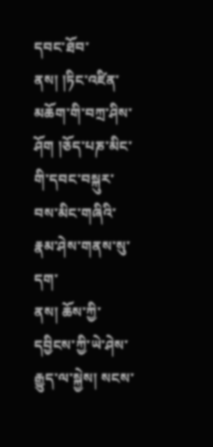དབང་ཐོབ་ནས། །ཏིང་འཛིན་མཆོག་གི་བཀྲ་ཤིས་ཤོག །ཅོད་པཎ་མིང་གི་དབང་བསྐུར་བས་མིང་གཞིའི་རྣམ་ཤེས་གནས་སུ་དག་
ནས། ཆོས་ཀྱི་དབྱིངས་ཀྱི་ཡེ་ཤེས་རྒྱུད་ལ་སྐྱེས། སངས་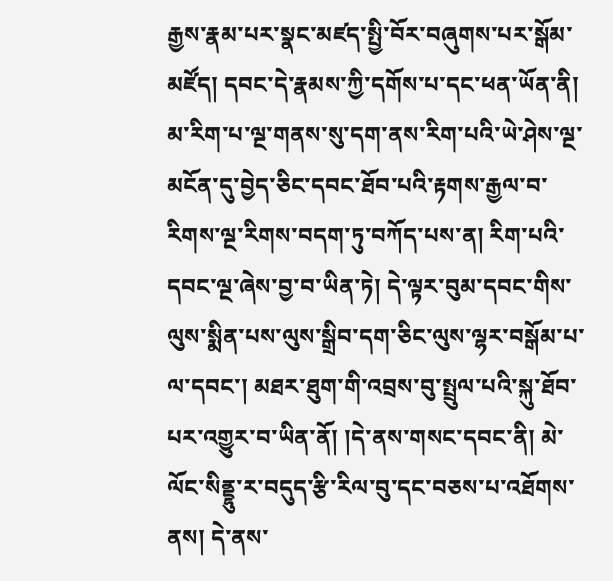རྒྱས་རྣམ་པར་སྣང་མཛད་སྤྱི་བོར་བཞུགས་པར་སྒོམ་མཛོད། དབང་དེ་རྣམས་ཀྱི་དགོས་པ་དང་ཕན་ཡོན་ནི། མ་རིག་པ་ལྔ་གནས་སུ་དག་ནས་རིག་པའི་ཡེ་ཤེས་ལྔ་མངོན་དུ་བྱེད་ཅིང་དབང་ཐོབ་པའི་རྟགས་རྒྱལ་བ་རིགས་ལྔ་རིགས་བདག་ཏུ་བཀོད་པས་ན། རིག་པའི་དབང་ལྔ་ཞེས་བྱ་བ་ཡིན་ཏེ། དེ་ལྟར་བུམ་དབང་གིས་ལུས་སྨིན་པས་ལུས་སྒྲིབ་དག་ཅིང་ལུས་ལྷར་བསྒོམ་པ་ལ་དབང་། མཐར་ཐུག་གི་འབྲས་བུ་སྤྲུལ་པའི་སྐུ་ཐོབ་པར་འགྱུར་བ་ཡིན་ནོ། །དེ་ནས་གསང་དབང་ནི། མེ་ལོང་སིནྡྷུ་ར་བདུད་རྩི་རིལ་བུ་དང་བཅས་པ་འཐོགས་ནས། དེ་ནས་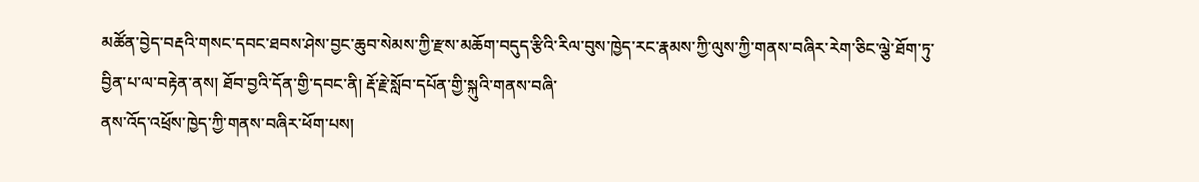མཚོན་བྱེད་བརྡའི་གསང་དབང་ཐབས་ཤེས་བྱང་ཆུབ་སེམས་ཀྱི་རྫས་མཆོག་བདུད་རྩིའི་རིལ་བུས་ཁྱེད་རང་རྣམས་ཀྱི་ལུས་ཀྱི་གནས་བཞིར་རེག་ཅིང་ལྕེ་ཐོག་ཏུ་བྱིན་པ་ལ་བརྟེན་ནས། ཐོབ་བྱའི་དོན་གྱི་དབང་ནི། རྡོ་རྗེ་སློབ་དཔོན་གྱི་སྐུའི་གནས་བཞི་
ནས་འོད་འཕྲོས་ཁྱེད་ཀྱི་གནས་བཞིར་ཕོག་པས།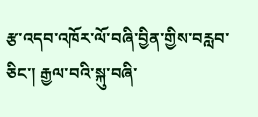རྩ་འདབ་འཁོར་ལོ་བཞི་བྱིན་གྱིས་བརླབ་ཅིང་། རྒྱལ་བའི་སྐུ་བཞི་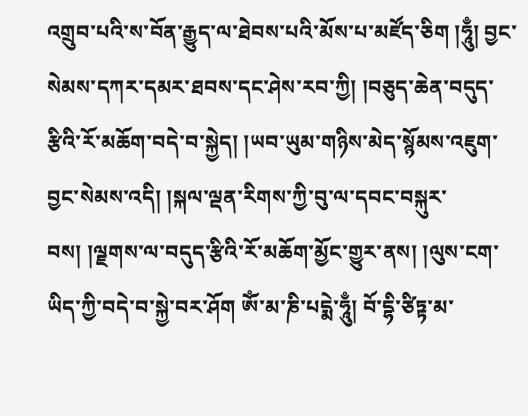འགྲུབ་པའི་ས་བོན་རྒྱུད་ལ་ཐེབས་པའི་མོས་པ་མཛོད་ཅིག །ཧཱུྃ། བྱང་སེམས་དཀར་དམར་ཐབས་དང་ཤེས་རབ་ཀྱི། །བཅུད་ཆེན་བདུད་རྩིའི་རོ་མཆོག་བདེ་བ་སྐྱེད། །ཡབ་ཡུམ་གཉིས་མེད་སྙོམས་འཇུག་བྱང་སེམས་འདི། །སྐལ་ལྡན་རིགས་ཀྱི་བུ་ལ་དབང་བསྐུར་བས། །ལྗགས་ལ་བདུད་རྩིའི་རོ་མཆོག་མྱོང་གྱུར་ནས། །ལུས་ངག་ཡིད་ཀྱི་བདེ་བ་སྐྱེ་བར་ཤོག ཨོཾ་མ་ཎི་པདྨེ་ཧཱུྃ། བོ་དྷི་ཙིཏྟ་མ་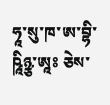ཧཱ་སུ་ཁ་ཨ་བྷི་ཥཱིཉྩ་ཨཱཿ ཅེས་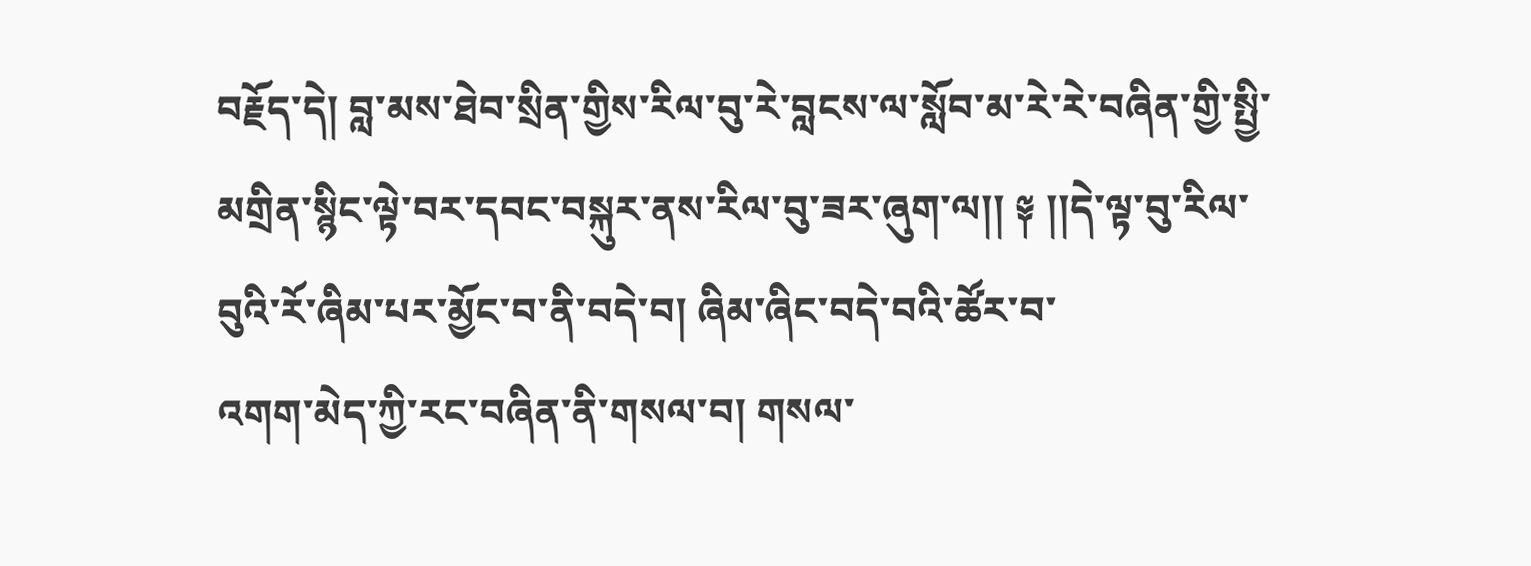བརྗོད་དེ། བླ་མས་ཐེབ་སྲིན་གྱིས་རིལ་བུ་རེ་བླངས་ལ་སློབ་མ་རེ་རེ་བཞིན་གྱི་སྤྱི་མགྲིན་སྙིང་ལྟེ་བར་དབང་བསྐུར་ནས་རིལ་བུ་ཟར་ཞུག་ལ།། ༈ །།དེ་ལྟ་བུ་རིལ་བུའི་རོ་ཞིམ་པར་མྱོང་བ་ནི་བདེ་བ། ཞིམ་ཞིང་བདེ་བའི་ཚོར་བ་
འགག་མེད་ཀྱི་རང་བཞིན་ནི་གསལ་བ། གསལ་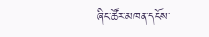ཞིང་ཚོར་མཁན་དངོས་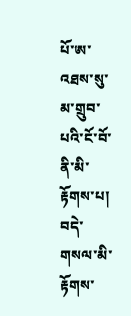པོ་ཨ་འཐས་སུ་མ་གྲུབ་པའི་ངོ་བོ་ནི་མི་རྟོགས་པ། བདེ་གསལ་མི་རྟོགས་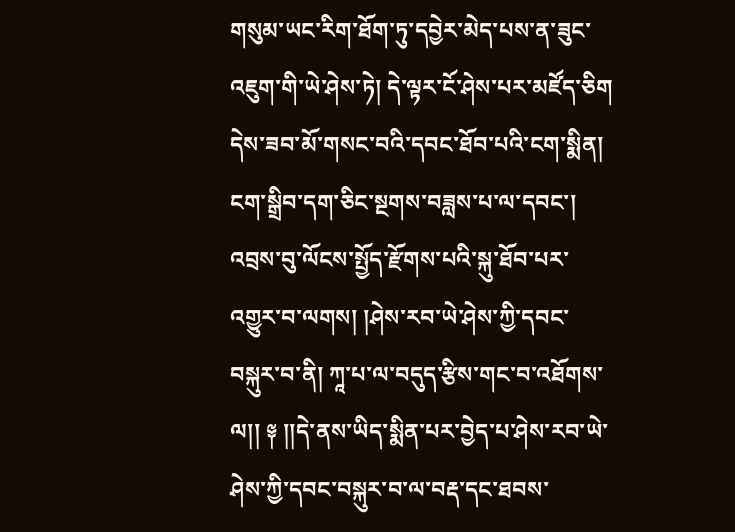གསུམ་ཡང་རིག་ཐོག་ཏུ་དབྱེར་མེད་པས་ན་ཟུང་འཇུག་གི་ཡེ་ཤེས་ཏེ། དེ་ལྟར་ངོ་ཤེས་པར་མཛོད་ཅིག དེས་ཟབ་མོ་གསང་བའི་དབང་ཐོབ་པའི་ངག་སྨིན། ངག་སྒྲིབ་དག་ཅིང་སྔགས་བཟླས་པ་ལ་དབང་། འབྲས་བུ་ལོངས་སྤྱོད་རྫོགས་པའི་སྐུ་ཐོབ་པར་འགྱུར་བ་ལགས། །ཤེས་རབ་ཡེ་ཤེས་ཀྱི་དབང་བསྐུར་བ་ནི། ཀཱ་པ་ལ་བདུད་རྩིས་གང་བ་འཐོགས་ལ།། ༈ །།དེ་ནས་ཡིད་སྨིན་པར་བྱེད་པ་ཤེས་རབ་ཡེ་ཤེས་ཀྱི་དབང་བསྐུར་བ་ལ་བརྡ་དང་ཐབས་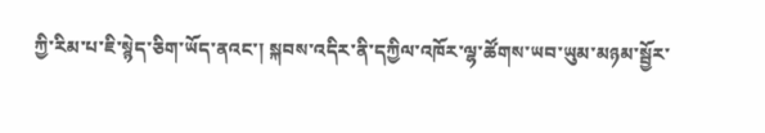ཀྱི་རིམ་པ་ཇི་སྙེད་ཅིག་ཡོད་ནའང་། སྐབས་འདིར་ནི་དཀྱིལ་འཁོར་ལྷ་ཚོགས་ཡབ་ཡུམ་མཉམ་སྦྱོར་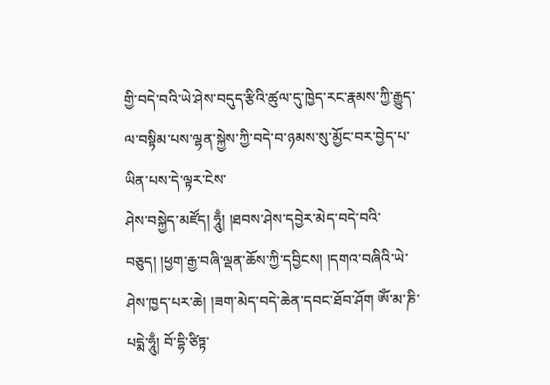གྱི་བདེ་བའི་ཡེ་ཤེས་བདུད་རྩིའི་ཚུལ་དུ་ཁྱེད་རང་རྣམས་ཀྱི་རྒྱུད་ལ་བསྟིམ་པས་ལྷན་སྐྱེས་ཀྱི་བདེ་བ་ཉམས་སུ་མྱོང་བར་བྱེད་པ་ཡིན་པས་དེ་ལྟར་ངེས་
ཤེས་བསྐྱེད་མཛོད། ཧཱུྃ། །ཐབས་ཤེས་དབྱེར་མེད་བདེ་བའི་བཅུད། །ཕྱག་རྒྱ་བཞི་ལྡན་ཆོས་ཀྱི་དབྱིངས། །དགའ་བཞིའི་ཡེ་ཤེས་ཁྱད་པར་ཆེ། །ཟག་མེད་བདེ་ཆེན་དབང་ཐོབ་ཤོག ཨོཾ་མ་ཎི་པདྨེ་ཧཱུྃ། བོ་དྷི་ཙིཏྟ་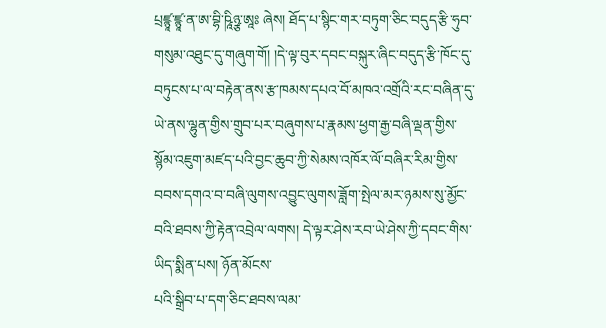པྲཛྙཱ་ཛྙཱ་ན་ཨ་བྷི་ཥཱིཉྩ་ཨཱཿ ཞེས། ཐོད་པ་སྙིང་གར་བཏུག་ཅིང་བདུད་རྩི་ཧུབ་གསུམ་འཐུང་དུ་གཞུག་གོ། །དེ་ལྟ་བུར་དབང་བསྐུར་ཞིང་བདུད་རྩི་ཁོང་དུ་བཏུངས་པ་ལ་བརྟེན་ནས་རྩ་ཁམས་དཔའ་བོ་མཁའ་འགྲོའི་རང་བཞིན་དུ་ཡེ་ནས་ལྷུན་གྱིས་གྲུབ་པར་བཞུགས་པ་རྣམས་ཕྱག་རྒྱ་བཞི་ལྡན་གྱིས་སྙོམ་འཇུག་མཛད་པའི་བྱང་ཆུབ་ཀྱི་སེམས་འཁོར་ལོ་བཞིར་རིམ་གྱིས་བབས་དགའ་བ་བཞི་ལུགས་འབྱུང་ལུགས་ཟློག་སྤེལ་མར་ཉམས་སུ་མྱོང་བའི་ཐབས་ཀྱི་རྟེན་འབྲེལ་ལགས། དེ་ལྟར་ཤེས་རབ་ཡེ་ཤེས་ཀྱི་དབང་གིས་ཡིད་སྨིན་པས། ཉོན་མོངས་
པའི་སྒྲིབ་པ་དག་ཅིང་ཐབས་ལམ་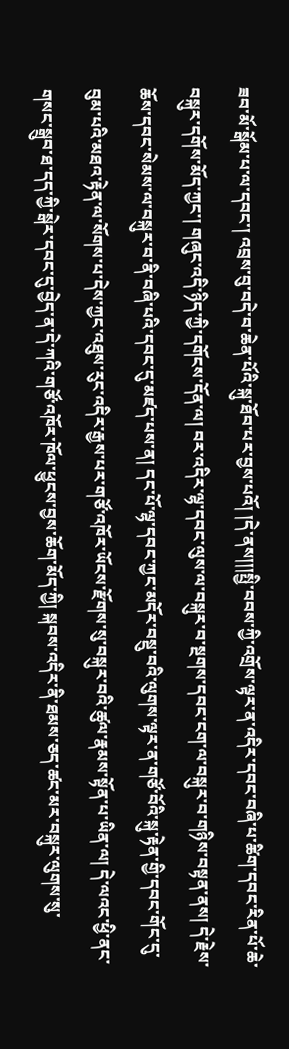ཟབ་མོ་སྒོམ་པ་ལ་དབང་། འབྲས་བུ་བདེ་བ་ཆེན་པོའི་སྐུ་ཐོབ་པར་བྱས་པའོ། །དེ་ནས།།།སྤྱི་བབས་ཀྱི་འགྲོས་ལྟར་ན་འདིར་དབང་བཞི་པ་ཚིག་དབང་རིན་པོ་ཆེ་བསྐུར་དགོས་མོད་ཀྱང་། གཞུང་འདི་ཉིད་ཀྱི་དགོངས་དོན་ལ། བར་འདིར་ལྷ་དབང་ལུས་ལ་བསྐུར་བ་སྔགས་དབང་ངག་ལ་བསྐུར་བ་གཉིས་བསྟན་ནས། དེ་རྗེས་ཆོས་དབང་སེམས་ལ་བསྐུར་བ་ནི་བཞི་པའི་དབང་དུ་མཛད་པས་ན། དང་པོ་ལྷ་དབང་ཀྱང་མདོར་བསྡུ་བའི་ལུགས་ལྟར་ན་གཙོ་བོའི་སྐུ་རྟེན་གྱི་དབང་གོང་དུ་བུམ་པའི་མཐའ་རྟེན་ལ་སོགས་པ་དེས་ཀྱང་འཐུས་རུང་འདིར་རྒྱས་པར་གཙོ་འཁོར་ཡོངས་རྫོགས་སུ་བསྐུར་བའི་ཚུལ་རྣམས་སྟོན་པ་ཡིན་ལ། དེ་ལའང་ཕྱི་ནང་གསང་སྒྲུབ་ཐ་དད་ཀྱི་སྒེར་དབང་དུ་བྱེད་ན་དེ་ཀའི་གཙོ་འཁོར་ཁོལ་ཕྱུངས་བྱས་ཆོག་མོད་ཀྱི། སྐབས་འདིར་ནི་ཐམས་ཅད་ཚང་མར་བསྐུར་ལུགས་སུ་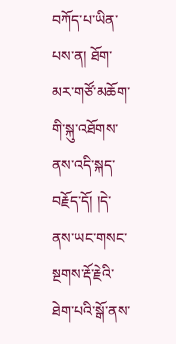བཀོད་པ་ཡིན་པས་ན། ཐོག་མར་གཙོ་མཆོག་གི་སྐུ་འཐོགས་ནས་འདི་སྐད་བརྗོད་དོ། །དེ་ནས་ཡང་གསང་སྔགས་རྡོ་རྗེའི་ཐེག་པའི་སྒོ་ནས་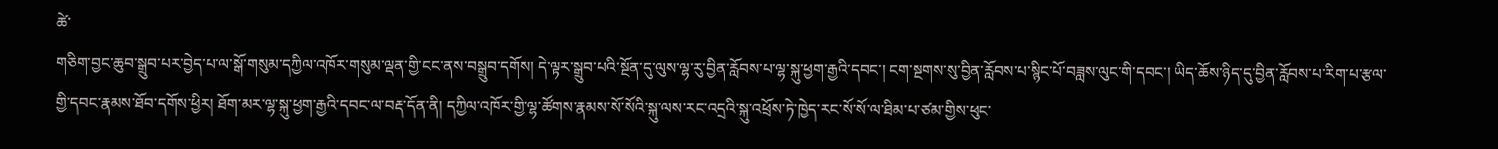ཚེ་
གཅིག་བྱང་ཆུབ་སྒྲུབ་པར་བྱེད་པ་ལ་སྒོ་གསུམ་དཀྱིལ་འཁོར་གསུམ་ལྡན་གྱི་ངང་ནས་བསྒྲུབ་དགོས། དེ་ལྟར་སྒྲུབ་པའི་སྔོན་དུ་ལུས་ལྷ་རུ་བྱིན་རློབས་པ་ལྷ་སྐུ་ཕྱག་རྒྱའི་དབང་། ངག་སྔགས་སུ་བྱིན་རློབས་པ་སྙིང་པོ་བཟླས་ལུང་གི་དབང་། ཡིད་ཆོས་ཉིད་དུ་བྱིན་རློབས་པ་རིག་པ་རྩལ་གྱི་དབང་རྣམས་ཐོབ་དགོས་ཕྱིར། ཐོག་མར་ལྷ་སྐུ་ཕྱག་རྒྱའི་དབང་ལ་བརྡ་དོན་ནི། དཀྱིལ་འཁོར་གྱི་ལྷ་ཚོགས་རྣམས་སོ་སོའི་སྐུ་ལས་རང་འདྲའི་སྐུ་འཕྲོས་ཏེ་ཁྱེད་རང་སོ་སོ་ལ་ཐིམ་པ་ཙམ་གྱིས་ཕུང་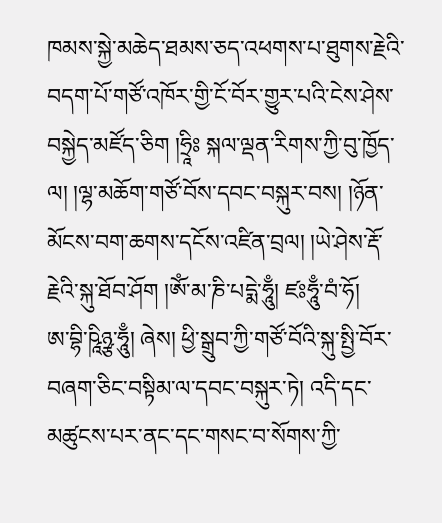ཁམས་སྐྱེ་མཆེད་ཐམས་ཅད་འཕགས་པ་ཐུགས་རྗེའི་བདག་པོ་གཙོ་འཁོར་གྱི་ངོ་བོར་གྱུར་པའི་ངེས་ཤེས་བསྐྱེད་མཛོད་ཅིག །ཧྲཱིཿ སྐལ་ལྡན་རིགས་ཀྱི་བུ་ཁྱོད་ལ། །ལྷ་མཆོག་གཙོ་བོས་དབང་བསྐུར་བས། །ཉོན་མོངས་བག་ཆགས་དངོས་འཛིན་བྲལ། །ཡེ་ཤེས་རྡོ་རྗེའི་སྐུ་ཐོབ་ཤོག །ཨོཾ་མ་ཎི་པདྨེ་ཧཱུྃ། ཛཿཧཱུྃ་བཾ་ཧོ།
ཨ་བྷི་ཥཱིཉྩ་ཧཱུྃ། ཞེས། ཕྱི་སྒྲུབ་ཀྱི་གཙོ་བོའི་སྐུ་སྤྱི་བོར་བཞག་ཅིང་བསྟིམ་ལ་དབང་བསྐུར་ཏེ། འདི་དང་མཚུངས་པར་ནང་དང་གསང་བ་སོགས་ཀྱི་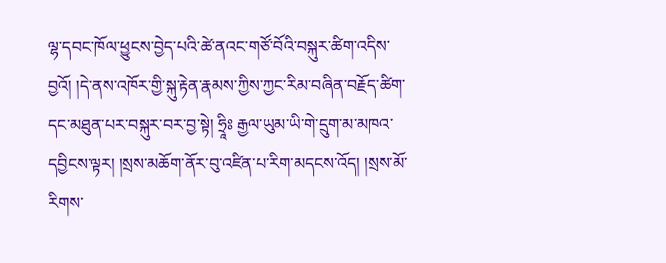ལྷ་དབང་ཁོལ་ཕྱུངས་བྱེད་པའི་ཚེ་ནའང་གཙོ་བོའི་བསྐུར་ཚིག་འདིས་བྱའོ། །དེ་ནས་འཁོར་གྱི་སྐུ་རྟེན་རྣམས་ཀྱིས་ཀྱང་རིམ་བཞིན་བརྗོད་ཚིག་དང་མཐུན་པར་བསྐུར་བར་བྱ་སྟེ། ཧྲཱིཿ རྒྱལ་ཡུམ་ཡི་གེ་དྲུག་མ་མཁའ་དབྱིངས་ལྟར། །སྲས་མཆོག་ནོར་བུ་འཛིན་པ་རིག་མདངས་འོད། །སྲས་མོ་རིགས་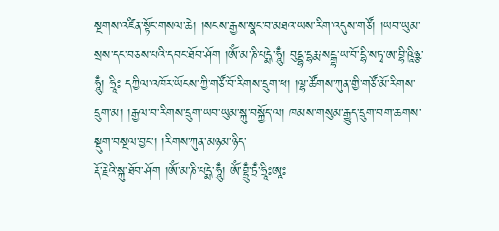སྔགས་འཛིན་སྟོང་གསལ་ཆེ། །སངས་རྒྱས་སྣང་བ་མཐའ་ཡས་རིག་འདུས་གཙོ། །ཡབ་ཡུམ་སྲས་དང་བཅས་པའི་དབང་ཐོབ་ཤོག །ཨོཾ་མ་ཎི་པདྨེ་ཧཱུྃ། བུདྡྷ་དྷརྨ་སངྒྷ་ཡ་བོ་དྷི་སཏྭ་ཨ་བྷི་ཥཱིཉྩ་ཧཱུྃ། ཧྲཱིཿ དཀྱིལ་འཁོར་ཡོངས་ཀྱི་གཙོ་བོ་རིགས་དྲུག་ཕ། །ལྷ་ཚོགས་ཀུན་གྱི་གཙོ་མོ་རིགས་དྲུག་མ། །རྒྱལ་བ་རིགས་དྲུག་ཡབ་ཡུམ་སྐུ་བསྐྱོད་ལ། ཁམས་གསུམ་རྒྱུད་དྲུག་བག་ཆགས་སྡུག་བསྔལ་བྱང་། །རིགས་ཀུན་མཉམ་ཉིད་
རྡོ་རྗེའི་སྐུ་ཐོབ་ཤོག །ཨོཾ་མ་ཎི་པདྨེ་ཧཱུྃ། ཨོཾ་བྷྲུྃ་ཏྲྃ་ཧྲཱིཿཨཱཿ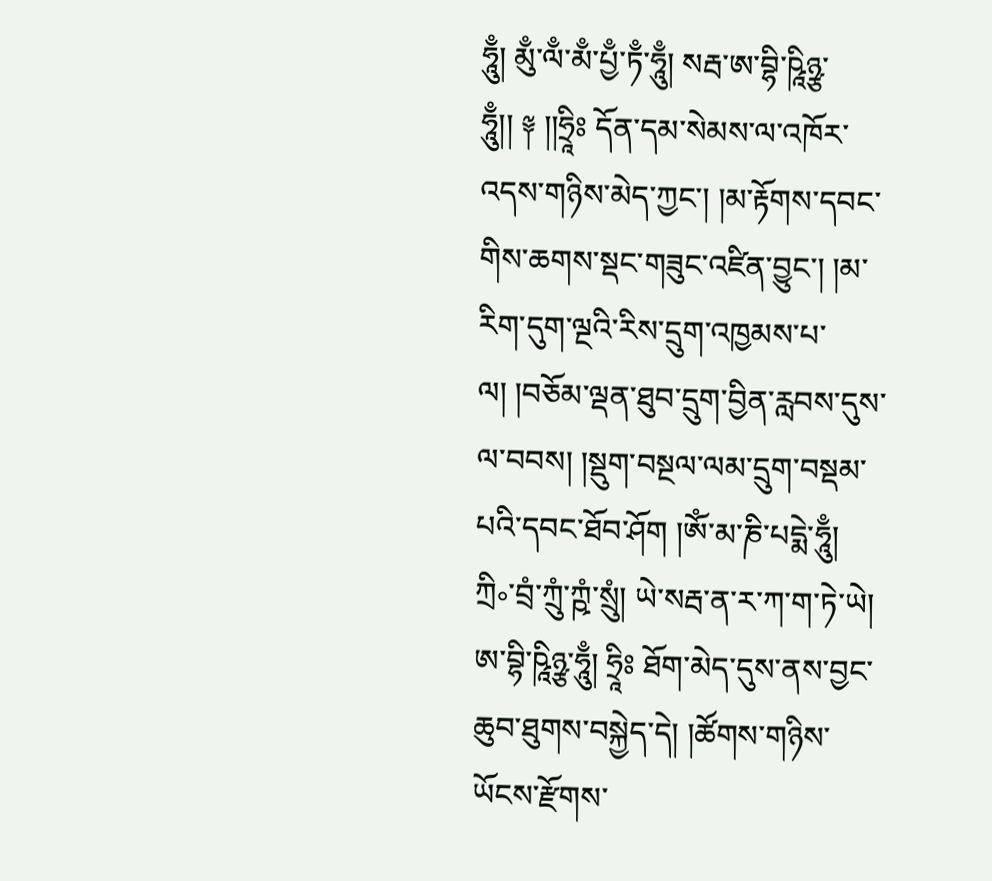ཧཱུྃ། མུྃ་ལྃ་མྃ་པྱྃ་ཏྃ་ཧཱུྃ། སརྦ་ཨ་བྷི་ཥཱིཉྩ་ཧཱུྃ།། ༈ །།ཧྲཱིཿ དོན་དམ་སེམས་ལ་འཁོར་འདས་གཉིས་མེད་ཀྱང་། །མ་རྟོགས་དབང་གིས་ཆགས་སྡང་གཟུང་འཛིན་བྱུང་། །མ་རིག་དུག་ལྔའི་རིས་དྲུག་འཁྱམས་པ་ལ། །བཅོམ་ལྡན་ཐུབ་དྲུག་བྱིན་རླབས་དུས་ལ་བབས། །སྡུག་བསྔལ་ལམ་དྲུག་བསྡམ་པའི་དབང་ཐོབ་ཤོག །ཨོཾ་མ་ཎི་པདྨེ་ཧཱུྃ། ཀྲི༚་བྲཾ་ཀྲུཾ་ཀྵཾ་སྲུཾ། ཡེ་སརྦ་ན་ར་ཀ་ག་ཏེ་ཡེ། ཨ་བྷི་ཥཱིཉྩ་ཧཱུྃ། ཧྲཱིཿ ཐོག་མེད་དུས་ནས་བྱང་ཆུབ་ཐུགས་བསྐྱེད་དེ། །ཚོགས་གཉིས་ཡོངས་རྫོགས་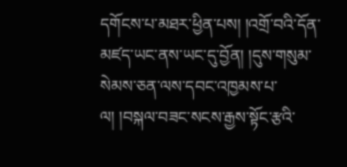དགོངས་པ་མཐར་ཕྱིན་པས། །འགྲོ་བའི་དོན་མཛད་ཡང་ནས་ཡང་དུ་བྱོན། །དུས་གསུམ་སེམས་ཅན་ལས་དབང་འཁྱམས་པ་ལ། །བསྐལ་བཟང་སངས་རྒྱས་སྟོང་རྩའི་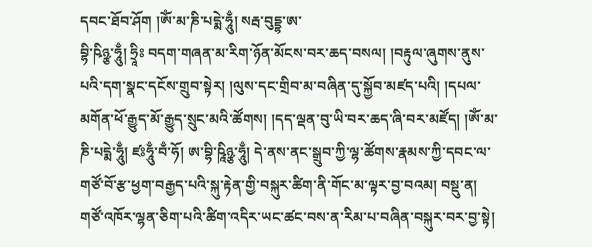དབང་ཐོབ་ཤོག །ཨོཾ་མ་ཎི་པདྨེ་ཧཱུྃ། སརྦ་བུདྡྷ་ཨ་
བྷི་ཥིཉྩ་ཧཱུྃ། ཧྲཱིཿ བདག་གཞན་མ་རིག་ཉོན་མོངས་བར་ཆད་བསལ། །བརྟུལ་ཞུགས་ནུས་པའི་དག་སྣང་དངོས་གྲུབ་སྟེར། །ལུས་དང་གྲིབ་མ་བཞིན་དུ་སྐྱོབ་མཛད་པའི། །དཔལ་མགོན་ཕོ་རྒྱུད་མོ་རྒྱུད་སྲུང་མའི་ཚོགས། །དད་ལྡན་བུ་ཡི་བར་ཆད་ཞི་བར་མཛོད། །ཨོཾ་མ་ཎི་པདྨེ་ཧཱུྃ། ཛཿཧཱུྃ་བྃ་ཧོ། ཨ་བྷི་ཥཱིཉྩ་ཧཱུྃ། དེ་ནས་ནང་སྒྲུབ་ཀྱི་ལྷ་ཚོགས་རྣམས་ཀྱི་དབང་ལ་གཙོ་བོ་རྩ་ཕྱག་བརྒྱད་པའི་སྐུ་རྟེན་གྱི་བསྐུར་ཚིག་ནི་གོང་མ་ལྟར་བྱ་བའམ། བསྡུ་ན། གཙོ་འཁོར་ལྷན་ཅིག་པའི་ཚིག་འདིར་ཡང་ཚང་བས་ན་རིམ་པ་བཞིན་བསྐུར་བར་བྱ་སྟེ།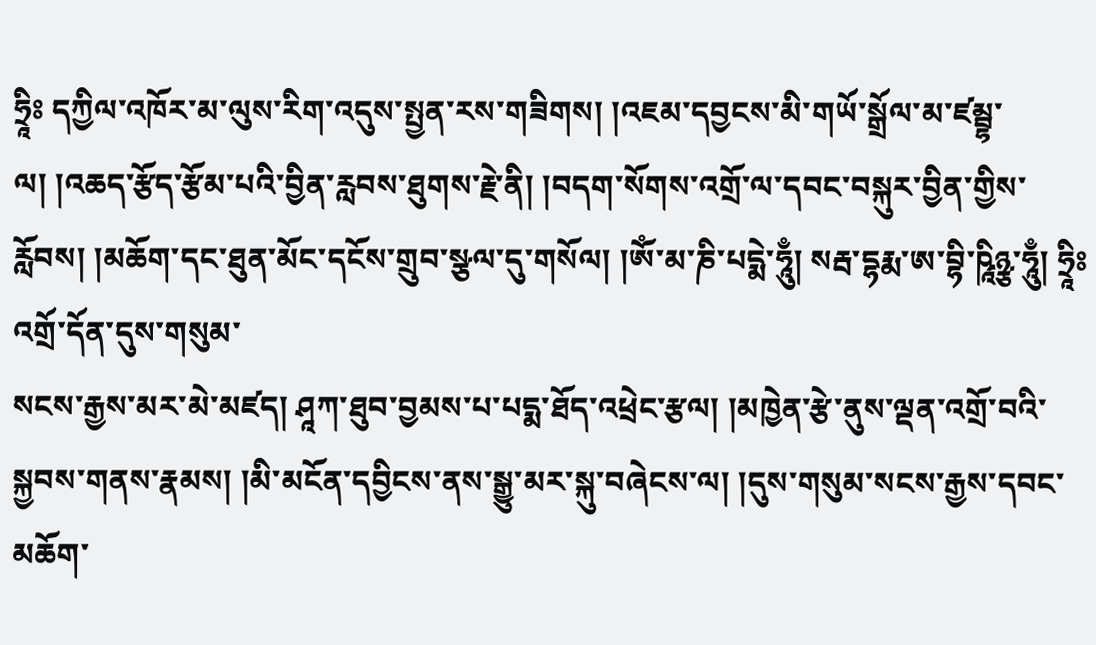ཧྲཱིཿ དཀྱིལ་འཁོར་མ་ལུས་རིག་འདུས་སྤྱན་རས་གཟིགས། །འཇམ་དབྱངས་མི་གཡོ་སྒྲོལ་མ་ཛམྦྷ་ལ། །འཆད་རྩོད་རྩོམ་པའི་བྱིན་རླབས་ཐུགས་རྗེ་ནི། །བདག་སོགས་འགྲོ་ལ་དབང་བསྐུར་བྱིན་གྱིས་རློབས། །མཆོག་དང་ཐུན་མོང་དངོས་གྲུབ་སྩལ་དུ་གསོལ། །ཨོཾ་མ་ཎི་པདྨེ་ཧཱུྃ། སརྦ་དྷརྨ་ཨ་བྷི་ཥཱིཉྩ་ཧཱུྃ། ཧྲཱིཿ འགྲོ་དོན་དུས་གསུམ་
སངས་རྒྱས་མར་མེ་མཛད། ཤཱཀ་ཐུབ་བྱམས་པ་པདྨ་ཐོད་འཕྲེང་རྩལ། །མཁྱེན་རྩེ་ནུས་ལྡན་འགྲོ་བའི་སྐྱབས་གནས་རྣམས། །མི་མངོན་དབྱིངས་ནས་སྒྱུ་མར་སྐུ་བཞེངས་ལ། །དུས་གསུམ་སངས་རྒྱས་དབང་མཆོག་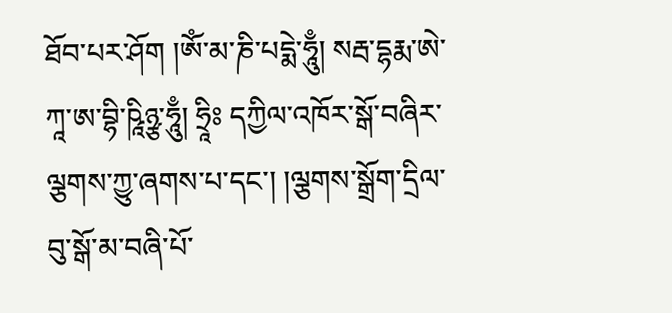ཐོབ་པར་ཤོག །ཨོཾ་མ་ཎི་པདྨེ་ཧཱུྃ། སརྦ་དྷརྨ་ཨེ་ཀཱ་ཨ་བྷི་ཥཱིཉྩ་ཧཱུྃ། ཧྲཱིཿ དཀྱིལ་འཁོར་སྒོ་བཞིར་ལྕགས་ཀྱུ་ཞགས་པ་དང་། །ལྕགས་སྒྲོག་དྲིལ་བུ་སྒོ་མ་བཞི་པོ་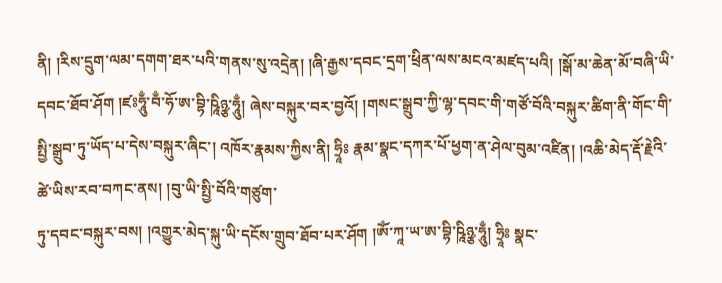ནི། །རིས་དྲུག་ལམ་དགག་ཐར་པའི་གནས་སུ་འདྲེན། །ཞི་རྒྱས་དབང་དྲག་ཕྲིན་ལས་མངའ་མཛད་པའི། །སྒོ་མ་ཆེན་མོ་བཞི་ཡི་དབང་ཐོབ་ཤོག །ཛཿཧཱུྃ་བྃ་ཧོ་ཨ་བྷི་ཥཱིཉྩ་ཧཱུྃ། ཞེས་བསྐུར་བར་བྱའོ། །གསང་སྒྲུབ་ཀྱི་ལྷ་དབང་གི་གཙོ་བོའི་བསྐུར་ཚིག་ནི་གོང་གི་སྤྱི་སྒྲུབ་ཏུ་ཡོད་པ་དེས་བསྐུར་ཞིང་། འཁོར་རྣམས་ཀྱིས་ནི། ཧྲཱིཿ རྣམ་སྣང་དཀར་པོ་ཕྱག་ན་ཤེལ་བུམ་འཛིན། །འཆི་མེད་རྡོ་རྗེའི་ཚེ་ཡིས་རབ་བཀང་ནས། །བུ་ཡི་སྤྱི་བོའི་གཙུག་
ཏུ་དབང་བསྐུར་བས། །འགྱུར་མེད་སྐུ་ཡི་དངོས་གྲུབ་ཐོབ་པར་ཤོག །ཨོཾ་ཀཱ་ཡ་ཨ་བྷི་ཥཱིཉྩ་ཧཱུྃ། ཧྲཱིཿ སྣང་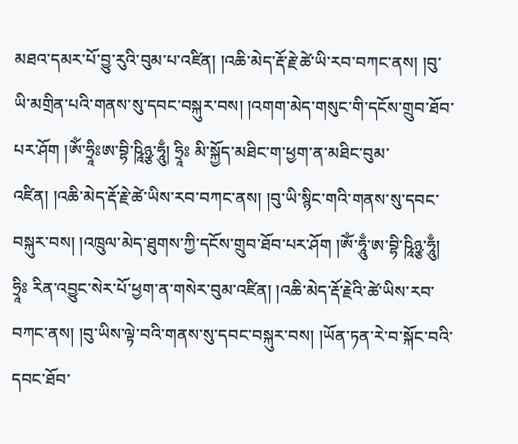མཐའ་དམར་པོ་བྱུ་རུའི་བུམ་པ་འཛིན། །འཆི་མེད་རྡོ་རྗེ་ཚེ་ཡི་རབ་བཀང་ནས། །བུ་ཡི་མགྲིན་པའི་གནས་སུ་དབང་བསྐུར་བས། །འགག་མེད་གསུང་གི་དངོས་གྲུབ་ཐོབ་པར་ཤོག །ཨོཾ་ཧྲཱིཿཨ་བྷི་ཥཱིཉྩ་ཧཱུྃ། ཧྲཱིཿ མི་སྐྱོད་མཐིང་ག་ཕྱག་ན་མཐིང་བུམ་འཛིན། །འཆི་མེད་རྡོ་རྗེ་ཚེ་ཡིས་རབ་བཀང་ནས། །བུ་ཡི་སྙིང་གའི་གནས་སུ་དབང་བསྐུར་བས། །འཁྲུལ་མེད་ཐུགས་ཀྱི་དངོས་གྲུབ་ཐོབ་པར་ཤོག །ཨོཾ་ཧཱུྃ་ཨ་བྷི་ཥཱིཉྩ་ཧཱུྃ། ཧྲཱིཿ རིན་འབྱུང་སེར་པོ་ཕྱག་ན་གསེར་བུམ་འཛིན། །འཆི་མེད་རྡོ་རྗེའི་ཚེ་ཡིས་རབ་བཀང་ནས། །བུ་ཡིས་ལྟེ་བའི་གནས་སུ་དབང་བསྐུར་བས། །ཡོན་ཏན་རེ་བ་སྐོང་བའི་དབང་ཐོབ་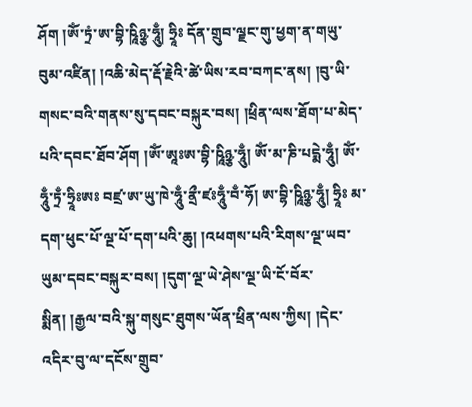ཤོག །ཨོཾ་ཏྲཾ་ཨ་བྷི་ཥཱིཉྩ་ཧཱུྃ། ཧྲཱིཿ དོན་གྲུབ་ལྗང་གུ་ཕྱག་ན་གཡུ་
བུམ་འཛིན། །འཆི་མེད་རྡོ་རྗེའི་ཚེ་ཡིས་རབ་བཀང་ནས། །བུ་ཡི་གསང་བའི་གནས་སུ་དབང་བསྐུར་བས། །ཕྲིན་ལས་ཐོག་པ་མེད་པའི་དབང་ཐོབ་ཤོག །ཨོཾ་ཨཱཿཨ་བྷི་ཥཱིཉྩ་ཧཱུྃ། ཨོཾ་མ་ཎི་པདྨེ་ཧཱུྃ། ཨོཾ་ཧཱུྃ་ཏྲྃ་ཧྲཱིཿཨཿ བཛྲ་ཨ་ཡུ་ཁེ་ཧཱུྃ་ནྲྀ་ཛཿཧཱུྃ་བྃ་ཧོ། ཨ་བྷི་ཥཱིཉྩ་ཧཱུྃ། ཧྲཱིཿ མ་དག་ཕུང་པོ་ལྔ་པོ་དག་པའི་ཆུ། །འཕགས་པའི་རིགས་ལྔ་ཡབ་ཡུམ་དབང་བསྐུར་བས། །དུག་ལྔ་ཡེ་ཤེས་ལྔ་ཡི་ངོ་བོར་སྨིན། །རྒྱལ་བའི་སྐུ་གསུང་ཐུགས་ཡོན་ཕྲིན་ལས་ཀྱིས། །དེང་འདིར་བུ་ལ་དངོས་གྲུབ་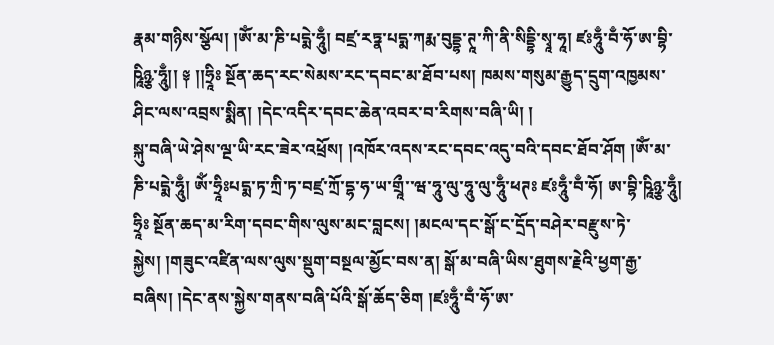རྣམ་གཉིས་སྩོལ། །ཨོཾ་མ་ཎི་པདྨེ་ཧཱུྃ། བཛྲ་རཏྣ་པདྨ་ཀརྨ་བུདྡྷ་ཊཱ་ཀི་ནི་སིདྡྷི་སྭཱ་ཧཱ། ཛཿཧཱུྃ་བྃ་ཧོ་ཨ་བྷི་ཥཱིཉྩ་ཧཱུྃ།། ༈ །།ཧྲཱིཿ སྔོན་ཆད་རང་སེམས་རང་དབང་མ་ཐོབ་པས། ཁམས་གསུམ་རྒྱུད་དྲུག་འཁྱམས་ཤིང་ལས་འབྲས་སྨིན། །དེང་འདིར་དབང་ཆེན་འབར་བ་རིགས་བཞི་ཡི། །
སྐུ་བཞི་ཡེ་ཤེས་ལྔ་ཡི་རང་ཟེར་འཕྲོས། །འཁོར་འདས་རང་དབང་འདུ་བའི་དབང་ཐོབ་ཤོག །ཨོཾ་མ་ཎི་པདྨེ་ཧཱུྃ། ཨོཾ་ཧྲཱིཿཔདྨ་ཏ་ཀྲི་ཏ་བཛྲ་ཀྲོ་དྷ་ཧ་ཡ་གྲཱྀ་་ཝ་ཧཱུ་ལུ་ཧཱུ་ལུ་ཧཱུྃ་ཕཊཿ ཛཿཧཱུྃ་བྃ་ཧོ། ཨ་བྷི་ཥཱིཉྩ་ཧཱུྃ། ཧྲཱིཿ སྔོན་ཆད་མ་རིག་དབང་གིས་ལུས་མང་བླངས། །མངལ་དང་སྒོ་ང་དྲོད་བཤེར་བརྫུས་ཏེ་སྐྱེས། །གཟུང་འཛིན་ལས་ལུས་སྡུག་བསྔལ་མྱོང་བས་ན། སྒོ་མ་བཞི་ཡིས་ཐུགས་རྗེའི་ཕྱག་རྒྱ་བཞིས། །དེང་ནས་སྐྱེས་གནས་བཞི་པོའི་སྒོ་ཆོད་ཅིག །ཛཿཧཱུྃ་བྃ་ཧོ་ཨ་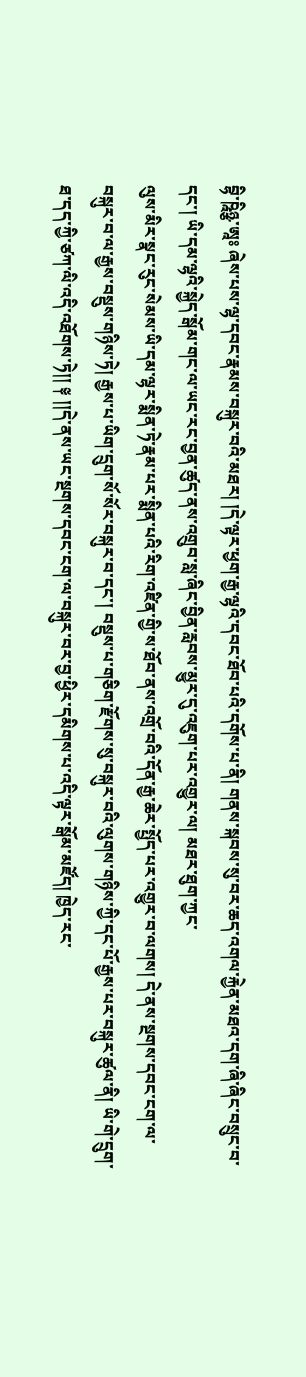བྷི་ཥཱིཉྩ་ཨཱཿ ཞེས་པས་ལྷ་དབང་རྣམས་བསྐུར་བའི་མཐར། །དེ་ལྟར་ཕྱག་རྒྱ་ལྷའི་དབང་ཐོབ་པའི་དགོས་པ་ནི། གནས་སྐབས་སུ་བར་ཆད་འགལ་རྐྱེན་མཐའ་དག་ཞི་ཞིང་བསྲུང་བ་དང་། ཡི་དམ་ལྷའི་སྐྱེད་སྒོམ་གང་ལ་ཡང་རང་བྱན་ཚུད་ནས་འགྲུབ་སླ་ཞིང་བྱིན་རླབས་མྱུར་དུ་འཇུག་པར་འགྱུར་ལ། མཐར་ཐུག་ཀྱང་
ལུས་མིར་སྣང་རུང་སེམས་ཡི་དམ་ལྷར་སྨིན་ཏེ་རྣམ་པར་སྨིན་པའི་རིག་འཛིན་གྱི་ས་ཐོབ་ནས་འགྲོ་བའི་དོན་རྒྱ་ཆེར་སྤྱོད་པར་འགྱུར་བ་ལགས། དེ་ནས་སྔགས་དབང་ངག་ལ་བསྐུར་བ་ལ་རྒྱས་བསྡུས་གཉིས་ཏེ། རྒྱས་པ་ཡིག་དྲུག་སོ་སོར་བསྐུར་བ་དང་། བསྡུས་པ་གཅིག་རྫོགས་སུ་བསྐུར་བའི་ལུགས་གཉིས་ཀྱི་དང་པོ་རྒྱས་པར་བསྐུར་ཚུལ་ནི། ཡི་གེ་དྲུག་ཐ་དད་ཀྱི་ཙཀ་ལི་འདི་འཐོགས་ཏེ།། ༈ །།དེ་ནས་ཡང་སྔགས་དབང་ངག་ལ་བསྐུར་བར་བྱ་ཕྱིར་དམིགས་པ་འདི་ལྟར་སྒོམ་མཛོད། ཁྱེད་རང་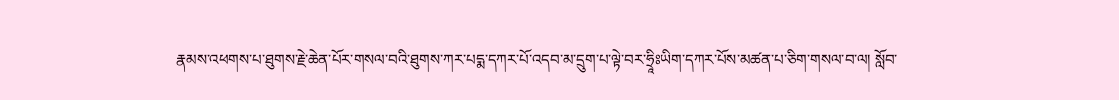རྣམས་འཕགས་པ་ཐུགས་རྗེ་ཆེན་པོར་གསལ་བའི་ཐུགས་ཀར་པདྨ་དཀར་པོ་འདབ་མ་དྲུག་པ་ལྟེ་བར་ཧྲཱིཿཡིག་དཀར་པོས་མཚན་པ་ཅིག་གསལ་བ་ལ། སློབ་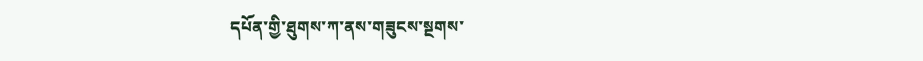དཔོན་གྱི་ཐུགས་ཀ་ནས་གཟུངས་སྔགས་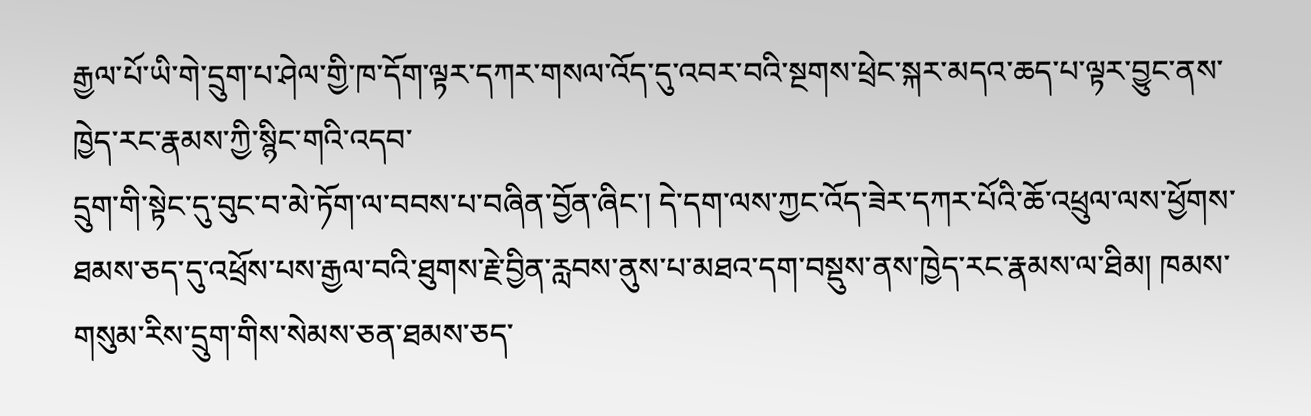རྒྱལ་པོ་ཡི་གེ་དྲུག་པ་ཤེལ་གྱི་ཁ་དོག་ལྟར་དཀར་གསལ་འོད་དུ་འབར་བའི་སྔགས་ཕྲེང་སྐར་མདའ་ཆད་པ་ལྟར་བྱུང་ནས་ཁྱེད་རང་རྣམས་ཀྱི་སྙིང་གའི་འདབ་
དྲུག་གི་སྟེང་དུ་བུང་བ་མེ་ཏོག་ལ་བབས་པ་བཞིན་བྱོན་ཞིང་། དེ་དག་ལས་ཀྱང་འོད་ཟེར་དཀར་པོའི་ཆོ་འཕྲུལ་ལས་ཕྱོགས་ཐམས་ཅད་དུ་འཕྲོས་པས་རྒྱལ་བའི་ཐུགས་རྗེ་བྱིན་རླབས་ནུས་པ་མཐའ་དག་བསྡུས་ནས་ཁྱེད་རང་རྣམས་ལ་ཐིམ། ཁམས་གསུམ་རིས་དྲུག་གིས་སེམས་ཅན་ཐམས་ཅད་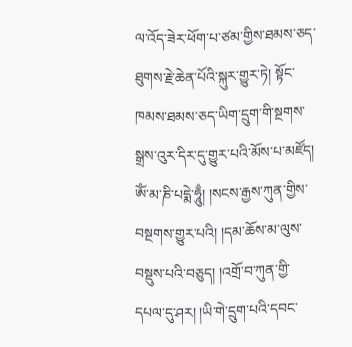ལ་འོད་ཟེར་ཕོག་པ་ཙམ་གྱིས་ཐམས་ཅད་ཐུགས་རྗེ་ཆེན་པོའི་སྐུར་གྱུར་ཏེ། སྟོང་ཁམས་ཐམས་ཅད་ཡིག་དྲུག་གི་སྔགས་སྒྲས་འུར་དིར་དུ་གྱུར་པའི་མོས་པ་མཛོད། ཨོཾ་མ་ཎི་པདྨེ་ཧཱུྃ། །སངས་རྒྱས་ཀུན་གྱིས་བསྔགས་གྱུར་པའི། །དམ་ཆོས་མ་ལུས་བསྡུས་པའི་བཅུད། །འགྲོ་བ་ཀུན་གྱི་དཔལ་དུ་ཤར། །ཡི་གེ་དྲུག་པའི་དབང་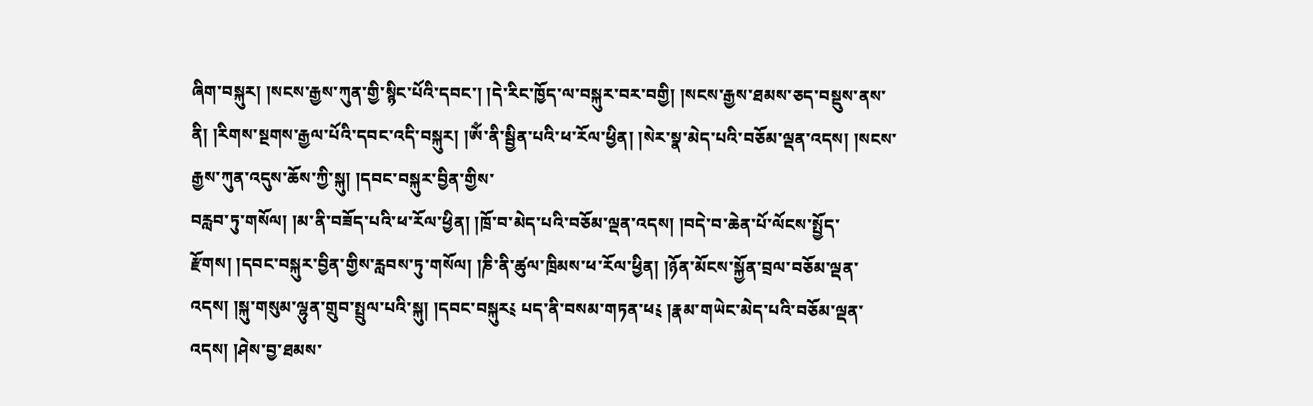ཞིག་བསྐུར། །སངས་རྒྱས་ཀུན་གྱི་སྙིང་པོའི་དབང་། །དེ་རིང་ཁྱོད་ལ་བསྐུར་བར་བགྱི། །སངས་རྒྱས་ཐམས་ཅད་བསྡུས་ནས་ནི། །རིགས་སྔགས་རྒྱལ་པོའི་དབང་འདི་བསྐུར། །ཨོཾ་ནི་སྦྱིན་པའི་ཕ་རོལ་ཕྱིན། །སེར་སྣ་མེད་པའི་བཅོམ་ལྡན་འདས། །སངས་རྒྱས་ཀུན་འདུས་ཆོས་ཀྱི་སྐུ། །དབང་བསྐུར་བྱིན་གྱིས་
བརླབ་ཏུ་གསོལ། །མ་ནི་བཟོད་པའི་ཕ་རོལ་ཕྱིན། །ཁྲོ་བ་མེད་པའི་བཅོམ་ལྡན་འདས། །བདེ་བ་ཆེན་པོ་ལོངས་སྤྱོད་རྫོགས། །དབང་བསྐུར་བྱིན་གྱིས་རླབས་ཏུ་གསོལ། །ཎི་ནི་ཚུལ་ཁྲིམས་ཕ་རོལ་ཕྱིན། །ཉོན་མོངས་སྐྱོན་བྲལ་བཅོམ་ལྡན་འདས། །སྐུ་གསུམ་ལྷུན་གྲུབ་སྤྲུལ་པའི་སྐུ། །དབང་བསྐུར༴ པད་ནི་བསམ་གཏན་ཕ༴ །རྣམ་གཡེང་མེད་པའི་བཅོམ་ལྡན་འདས། །ཤེས་བྱ་ཐམས་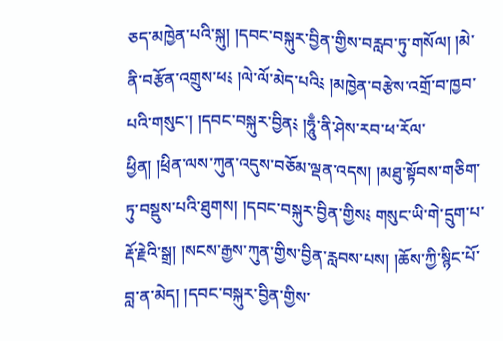ཅད་མཁྱེན་པའི་སྐུ། །དབང་བསྐུར་བྱིན་གྱིས་བརླབ་ཏུ་གསོལ། །མེ་ནི་བརྩོན་འགྲུས་ཕ༴ །ལེ་ལོ་མེད་པའི༴ །མཁྱེན་བརྩེས་འགྲོ་བ་ཁྱབ་པའི་གསུང་། །དབང་བསྐུར་བྱིན༴ །ཧཱུྃ་ནི་ཤེས་རབ་ཕ་རོལ་ཕྱིན། །ཕྲིན་ལས་ཀུན་འདུས་བཅོམ་ལྡན་འདས། །མཐུ་སྟོབས་གཅིག་ཏུ་བསྡུས་པའི་ཐུགས། །དབང་བསྐུར་བྱིན་གྱིས༴ གསུང་ཡི་གེ་དྲུག་པ་རྡོ་རྗེའི་སྒྲ། །སངས་རྒྱས་ཀུན་གྱིས་བྱིན་རླབས་པས། །ཆོས་ཀྱི་སྙིང་པོ་བླ་ན་མེད། །དབང་བསྐུར་བྱིན་གྱིས་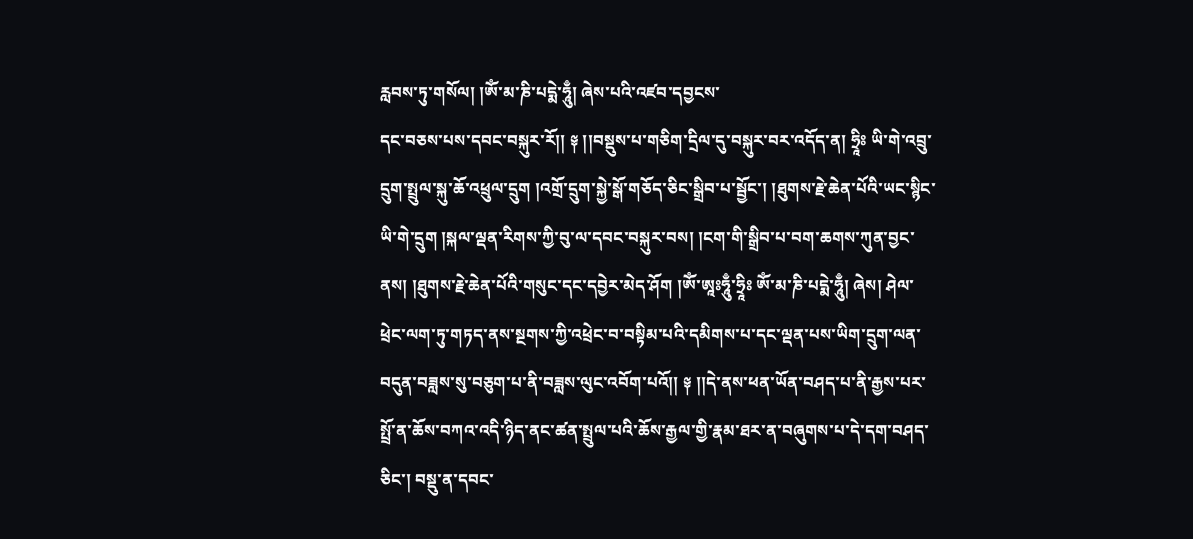རླབས་ཏུ་གསོལ། །ཨོཾ་མ་ཎི་པདྨེ་ཧཱུྃ། ཞེས་པའི་འཛབ་དབྱངས་
དང་བཅས་པས་དབང་བསྐུར་རོ།། ༈ །།བསྡུས་པ་གཅིག་དྲིལ་དུ་བསྐུར་བར་འདོད་ན། ཧྲཱིཿ ཡི་གེ་འབྲུ་དྲུག་སྤྲུལ་སྐུ་ཆོ་འཕྲུལ་དྲུག །འགྲོ་དྲུག་སྐྱེ་སྒོ་གཅོད་ཅིང་སྒྲིབ་པ་སྦྱོང་། །ཐུགས་རྗེ་ཆེན་པོའི་ཡང་སྙིང་ཡི་གེ་དྲུག །སྐལ་ལྡན་རིགས་ཀྱི་བུ་ལ་དབང་བསྐུར་བས། །ངག་གི་སྒྲིབ་པ་བག་ཆགས་ཀུན་བྱང་ནས། །ཐུགས་རྗེ་ཆེན་པོའི་གསུང་དང་དབྱེར་མེད་ཤོག །ཨོཾ་ཨཱཿཧཱུྃ་ཧྲཱིཿ ཨོཾ་མ་ཎི་པདྨེ་ཧཱུྃ། ཞེས། ཤེལ་ཕྲེང་ལག་ཏུ་གཏད་ནས་སྔགས་ཀྱི་འཕྲེང་བ་བསྟིམ་པའི་དམིགས་པ་དང་ལྡན་པས་ཡིག་དྲུག་ལན་བདུན་བཟླས་སུ་བཅུག་པ་ནི་བཟླས་ལུང་འབོག་པའོ།། ༈ །།དེ་ནས་ཕན་ཡོན་བཤད་པ་ནི་རྒྱས་པར་སྤྲོ་ན་ཆོས་བཀའ་འདི་ཉིད་ནང་ཚན་སྤྲུལ་པའི་ཆོས་རྒྱལ་གྱི་རྣམ་ཐར་ན་བཞུགས་པ་དེ་དག་བཤད་ཅིང་། བསྡུ་ན་དབང་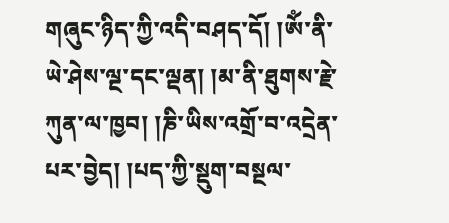གཞུང་ཉིད་ཀྱི་འདི་བཤད་དོ། །ཨོཾ་ནི་ཡེ་ཤེས་ལྔ་དང་ལྡན། །མ་ནི་ཐུགས་རྗེ་ཀུན་ལ་ཁྱབ། །ཎི་ཡིས་འགྲོ་བ་འདྲེན་པར་བྱེད། །པད་ཀྱི་སྡུག་བསྔལ་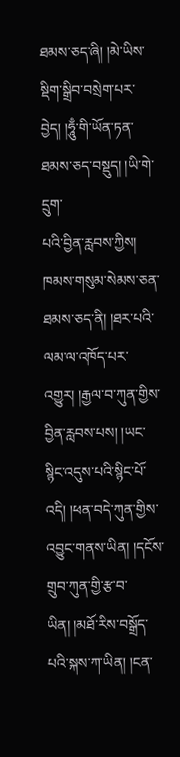ཐམས་ཅད་ཞི། །མེ་ཡིས་སྡིག་སྒྲིབ་བསྲེག་པར་བྱེད། །ཧཱུྃ་གི་ཡོན་ཏན་ཐམས་ཅད་བསྡུད། །ཡི་གེ་དྲུག་
པའི་བྱིན་རླབས་ཀྱིས། ཁམས་གསུམ་སེམས་ཅན་ཐམས་ཅད་ནི། །ཐར་པའི་ལམ་ལ་འཁོད་པར་འགྱུར། །རྒྱལ་བ་ཀུན་གྱིས་བྱིན་རླབས་པས། །ཡང་སྙིང་འདུས་པའི་སྙིང་པོ་འདི། །ཕན་བདེ་ཀུན་གྱིས་འབྱུང་གནས་ཡིན། །དངོས་གྲུབ་ཀུན་གྱི་རྩ་བ་ཡིན། །མཐོ་རིས་བསྒྲོད་པའི་སྐས་ཀ་ཡིན། །ངན་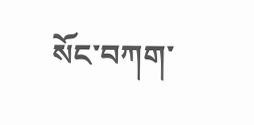སོང་བཀག་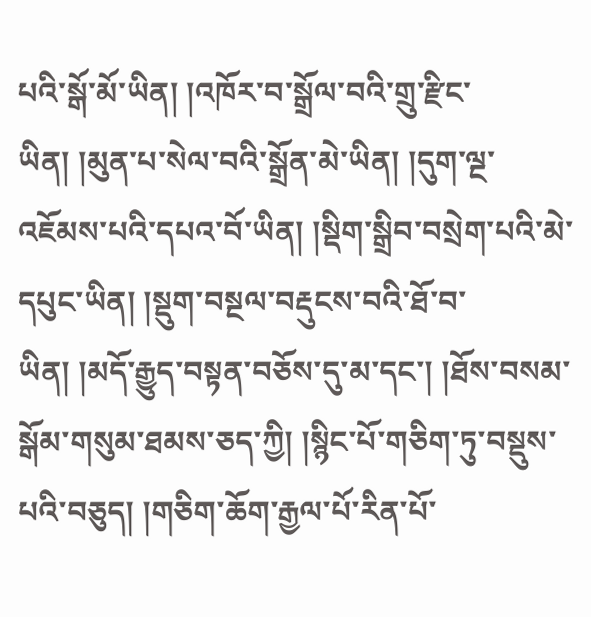པའི་སྒོ་མོ་ཡིན། །འཁོར་བ་སྒྲོལ་བའི་གྲུ་རྫིང་ཡིན། །མུན་པ་སེལ་བའི་སྒྲོན་མེ་ཡིན། །དུག་ལྔ་འཇོམས་པའི་དཔའ་བོ་ཡིན། །སྡིག་སྒྲིབ་བསྲེག་པའི་མེ་དཔུང་ཡིན། །སྡུག་བསྔལ་བརྡུངས་བའི་ཐོ་བ་ཡིན། །མདོ་རྒྱུད་བསྟན་བཅོས་དུ་མ་དང་། །ཐོས་བསམ་སྒོམ་གསུམ་ཐམས་ཅད་ཀྱི། །སྙིང་པོ་གཅིག་ཏུ་བསྡུས་པའི་བཅུད། །གཅིག་ཆོག་རྒྱལ་པོ་རིན་པོ་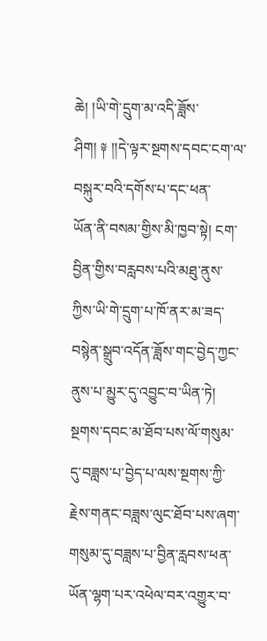ཆེ། །ཡི་གེ་དྲུག་མ་འདི་ཟློས་ཤིག། ༈ །།དེ་ལྟར་སྔགས་དབང་ངག་ལ་བསྐུར་བའི་དགོས་པ་དང་ཕན་
ཡོན་ནི་བསམ་གྱིས་མི་ཁྱབ་སྟེ། ངག་བྱིན་གྱིས་བརླབས་པའི་མཐུ་ནུས་ཀྱིས་ཡི་གེ་དྲུག་པ་ཁོ་ནར་མ་ཟད་བསྙེན་སྒྲུབ་འདོན་ཟློས་གང་བྱེད་ཀྱང་ནུས་པ་མྱུར་དུ་འབྱུང་བ་ཡིན་ཏེ། སྔགས་དབང་མ་ཐོབ་པས་ལོ་གསུམ་དུ་བཟླས་པ་བྱེད་པ་ལས་སྔགས་ཀྱི་རྗེས་གནང་བཟླས་ལུང་ཐོབ་པས་ཞག་གསུམ་དུ་བཟླས་པ་བྱིན་རླབས་ཕན་ཡོན་ལྷག་པར་འཕེལ་བར་འགྱུར་བ་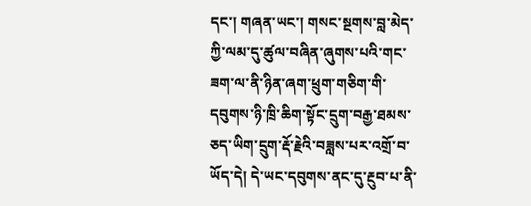དང་། གཞན་ཡང་། གསང་སྔགས་བླ་མེད་ཀྱི་ལམ་དུ་ཚུལ་བཞིན་ཞུགས་པའི་གང་ཟག་ལ་ནི་ཉིན་ཞག་ཕྲུག་གཅིག་གི་དབུགས་ཉི་ཁྲི་ཆིག་སྟོང་དྲུག་བརྒྱ་ཐམས་ཅད་ཡིག་དྲུག་རྡོ་རྗེའི་བཟླས་པར་འགྲོ་བ་ཡོད་དེ། དེ་ཡང་དབུགས་ནང་དུ་རྔུབ་པ་ནི་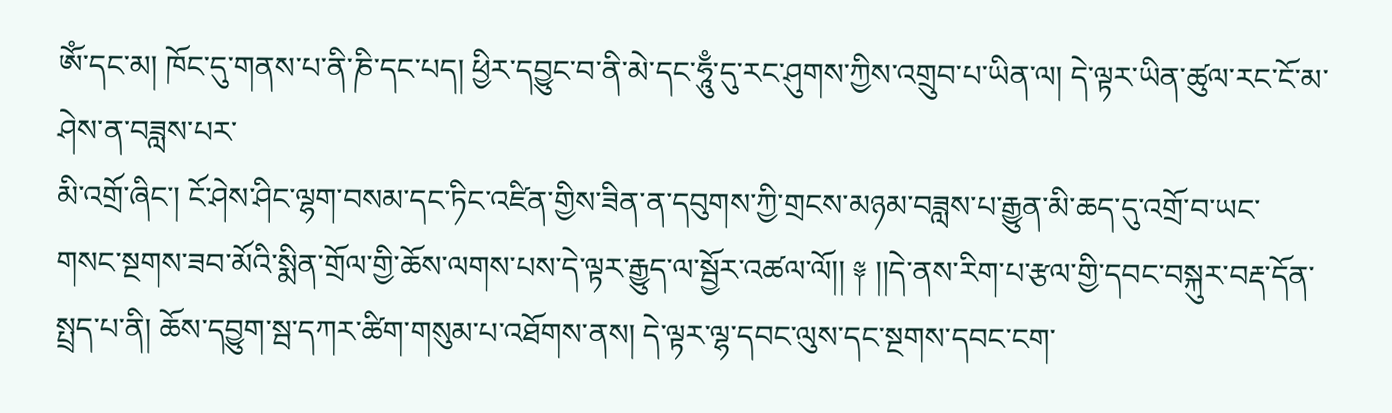ཨོཾ་དང་མ། ཁོང་དུ་གནས་པ་ནི་ཎི་དང་པད། ཕྱིར་དབྱུང་བ་ནི་མེ་དང་ཧཱུྃ་དུ་རང་ཤུགས་ཀྱིས་འགྲུབ་པ་ཡིན་ལ། དེ་ལྟར་ཡིན་ཚུལ་རང་ངོ་མ་ཤེས་ན་བཟླས་པར་
མི་འགྲོ་ཞིང་། ངོ་ཤེས་ཤིང་ལྷག་བསམ་དང་ཏིང་འཛིན་གྱིས་ཟིན་ན་དབུགས་ཀྱི་གྲངས་མཉམ་བཟླས་པ་རྒྱུན་མི་ཆད་དུ་འགྲོ་བ་ཡང་གསང་སྔགས་ཟབ་མོའི་སྨིན་གྲོལ་གྱི་ཆོས་ལགས་པས་དེ་ལྟར་རྒྱུད་ལ་སྦྱོར་འཚལ་ལོ།། ༈ །།དེ་ནས་རིག་པ་རྩལ་གྱི་དབང་བསྐུར་བརྡ་དོན་སྤྲད་པ་ནི། ཆོས་དབྱུག་སྦ་དཀར་ཚིག་གསུམ་པ་འཐོགས་ནས། དེ་ལྟར་ལྷ་དབང་ལུས་དང་སྔགས་དབང་ངག་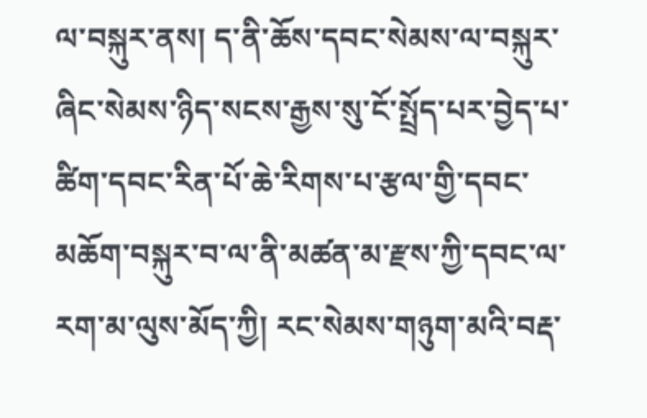ལ་བསྐུར་ནས། ད་ནི་ཆོས་དབང་སེམས་ལ་བསྐུར་ཞིང་སེམས་ཉིད་སངས་རྒྱས་སུ་ངོ་སྤྲོད་པར་བྱེད་པ་ཚིག་དབང་རིན་པོ་ཆེ་རིགས་པ་རྩལ་གྱི་དབང་མཆོག་བསྐུར་བ་ལ་ནི་མཚན་མ་རྫས་ཀྱི་དབང་ལ་རག་མ་ལུས་མོད་ཀྱི། རང་སེམས་གཉུག་མའི་བརྡ་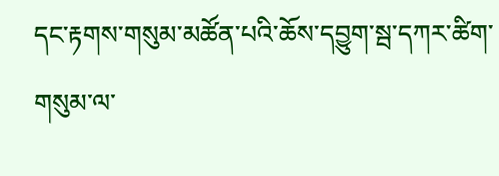དང་རྟགས་གསུམ་མཚོན་པའི་ཆོས་དབྱུག་སྦ་དཀར་ཚིག་གསུམ་ལ་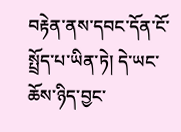བརྟེན་ནས་དབང་དོན་ངོ་སྤྲོད་པ་ཡིན་ཏེ། དེ་ཡང་ཆོས་ཉིད་བྱང་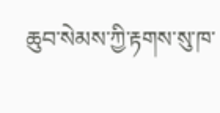ཆུབ་སེམས་ཀྱི་རྟགས་སུ་ཁ་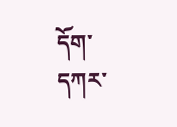དོག་དཀར་